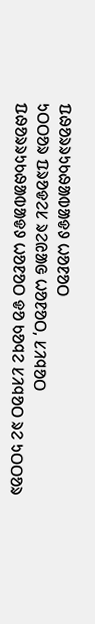ᱯᱷᱚᱨᱨᱩᱠᱷᱟᱵᱟᱫᱽ ᱦᱚᱱᱚᱛ
ᱩᱛᱛᱚᱨ ᱯᱨᱚᱫᱮᱥ ᱨᱮᱭᱟᱜ ᱦᱚᱱᱚᱛ, ᱥᱤᱧᱚᱛ
ᱯᱷᱚᱨᱨᱩᱠᱷᱟᱵᱟᱫᱽ ᱦᱚᱱᱚᱛ ᱫᱚ ᱠᱚᱧᱮ ᱥᱤᱧᱚᱛ ᱨᱮ ᱩᱛᱛᱚᱨ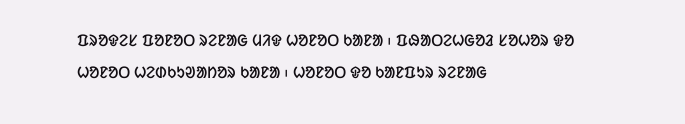ᱯᱨᱚᱫᱮᱥ ᱯᱚᱱᱚᱛ ᱨᱮᱱᱟᱜ ᱢᱤᱫ ᱦᱚᱱᱚᱛ ᱠᱟᱱᱟ ᱾ ᱯᱷᱟᱛᱮᱦᱜᱚᱲ ᱥᱚᱦᱚᱨ ᱫᱚ ᱦᱚᱱᱚᱛ ᱦᱮᱰᱠᱩᱣᱟᱴᱚᱨ ᱠᱟᱱᱟ ᱾ ᱦᱚᱱᱚᱛ ᱫᱚ ᱠᱟᱱᱯᱩᱨ ᱨᱮᱱᱟᱜ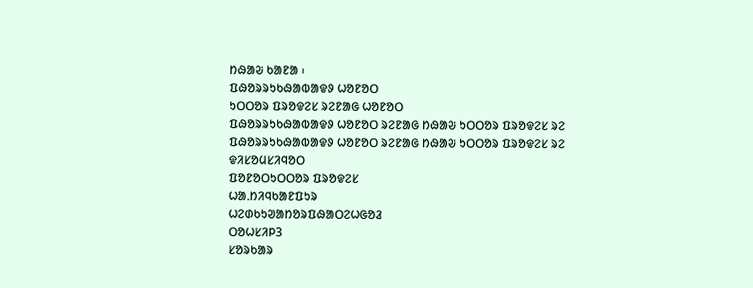ᱴᱷᱟᱶ ᱠᱟᱱᱟ ᱾
ᱯᱷᱚᱨᱨᱩᱠᱷᱟᱵᱟᱫᱽ ᱦᱚᱱᱚᱛ
ᱩᱛᱛᱚᱨ ᱯᱨᱚᱫᱮᱥ ᱨᱮᱱᱟᱜ ᱦᱚᱱᱚᱛ
ᱯᱷᱚᱨᱨᱩᱠᱷᱟᱵᱟᱫᱽ ᱦᱚᱱᱚᱛ ᱨᱮᱱᱟᱜ ᱴᱷᱟᱶ ᱩᱛᱛᱚᱨ ᱯᱨᱚᱫᱮᱥ ᱨᱮ
ᱯᱷᱚᱨᱨᱩᱠᱷᱟᱵᱟᱫᱽ ᱦᱚᱱᱚᱛ ᱨᱮᱱᱟᱜ ᱴᱷᱟᱶ ᱩᱛᱛᱚᱨ ᱯᱨᱚᱫᱮᱥ ᱨᱮ
ᱫᱤᱥᱚᱢᱥᱤᱧᱚᱛ
ᱯᱚᱱᱚᱛᱩᱛᱛᱚᱨ ᱯᱨᱚᱫᱮᱥ
ᱦᱟᱹᱴᱤᱧᱠᱟᱱᱯᱩᱨ
ᱦᱮᱰᱠᱩᱣᱟᱴᱚᱨᱯᱷᱟᱛᱮᱦᱜᱚᱲ
ᱛᱚᱦᱥᱤᱞ3
ᱥᱚᱨᱠᱟᱨ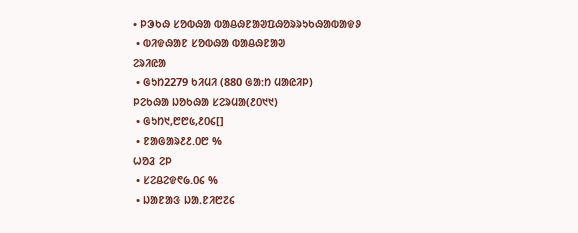• ᱞᱳᱠᱷ ᱥᱚᱵᱷᱟ ᱵᱟᱪᱷᱱᱟᱣᱯᱷᱚᱨᱨᱩᱠᱷᱟᱵᱟᱫᱽ
 • ᱵᱤᱫᱷᱟᱱ ᱥᱚᱵᱷᱟ ᱵᱟᱪᱷᱱᱟᱣ
ᱮᱨᱤᱭᱟ
 • ᱜᱩᱴ2279 ᱠᱤᱢᱤ (880 ᱜᱟᱺᱴ ᱢᱟᱭᱤᱞ)
ᱞᱮᱠᱷᱟ ᱡᱚᱠᱷᱟ ᱥᱮᱨᱢᱟ(᱒᱐᱑᱑)
 • ᱜᱩᱴ᱑,᱘᱘᱕,᱒᱐᱔[]
 • ᱱᱟᱜᱟᱨ᱒᱒.᱐᱘ %
ᱦᱚᱲ ᱮᱞ
 • ᱥᱮᱪᱮᱫ᱖᱙.᱐᱔ %
 • ᱡᱟᱱᱟᱝ ᱡᱟᱹᱱᱤ᱘᱗᱔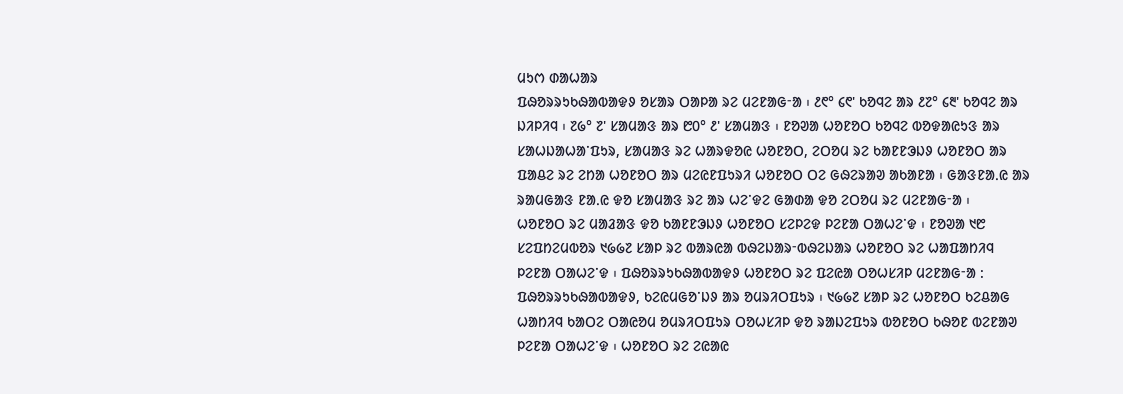ᱢᱩᱬ ᱰᱟᱦᱟᱨ
ᱯᱷᱚᱨᱨᱩᱠᱷᱟᱵᱟᱫᱽ ᱚᱥᱟᱨ ᱛᱟᱞᱟ ᱨᱮ ᱢᱮᱱᱟᱜᱼᱟ ᱾ ᱒᱖° ᱔᱖' ᱠᱚᱧᱮ ᱟᱨ ᱒᱗° ᱔᱓' ᱠᱚᱧᱮ ᱟᱨ ᱡᱤᱞᱤᱧ ᱾ ᱗᱙° ᱗' ᱥᱟᱢᱟᱝ ᱟᱨ ᱘᱐° ᱒' ᱥᱟᱢᱟᱝ ᱾ ᱱᱚᱣᱟ ᱦᱚᱱᱚᱛ ᱠᱚᱧᱮ ᱵᱚᱫᱟᱭᱩᱝ ᱟᱨ ᱥᱟᱦᱡᱟᱦᱟᱸᱯᱩᱨ, ᱥᱟᱢᱟᱝ ᱨᱮ ᱦᱟᱨᱫᱚᱭ ᱦᱚᱱᱚᱛ, ᱮᱛᱚᱢ ᱨᱮ ᱠᱟᱱᱱᱳᱡᱽ ᱦᱚᱱᱚᱛ ᱟᱨ ᱯᱟᱪᱮ ᱨᱮ ᱮᱴᱟ ᱦᱚᱱᱚᱛ ᱟᱨ ᱢᱮᱭᱱᱯᱩᱨᱤ ᱦᱚᱱᱚᱛ ᱛᱮ ᱜᱷᱮᱨᱟᱣ ᱟᱠᱟᱱᱟ ᱾ ᱜᱟᱝᱱᱟᱹᱭ ᱟᱨ ᱨᱟᱢᱜᱟᱝ ᱱᱟᱹᱭ ᱫᱚ ᱥᱟᱢᱟᱝ ᱨᱮ ᱟᱨ ᱦᱮᱸᱫᱮ ᱜᱟᱰᱟ ᱫᱚ ᱮᱛᱚᱢ ᱨᱮ ᱢᱮᱱᱟᱜᱼᱟ ᱾
ᱦᱚᱱᱚᱛ ᱨᱮ ᱢᱟᱲᱟᱝ ᱫᱚ ᱠᱟᱱᱱᱳᱡᱽ ᱦᱚᱱᱚᱛ ᱥᱮᱞᱮᱫ ᱞᱮᱱᱟ ᱛᱟᱦᱮᱸᱫ ᱾ ᱱᱚᱣᱟ ᱑᱘ ᱥᱮᱯᱴᱮᱢᱵᱚᱨ ᱑᱙᱙᱗ ᱥᱟᱞ ᱨᱮ ᱵᱟᱨᱭᱟ ᱵᱷᱮᱡᱟᱨᱼᱵᱷᱮᱡᱟᱨ ᱦᱚᱱᱚᱛ ᱨᱮ ᱦᱟᱯᱟᱴᱤᱧ ᱞᱮᱱᱟ ᱛᱟᱦᱮᱸᱫ ᱾ ᱯᱷᱚᱨᱨᱩᱠᱷᱟᱵᱟᱫᱽ ᱦᱚᱱᱚᱛ ᱨᱮ ᱯᱮᱭᱟ ᱛᱚᱦᱥᱤᱞ ᱢᱮᱱᱟᱜᱼᱟ : ᱯᱷᱚᱨᱨᱩᱠᱷᱟᱵᱟᱫᱽ, ᱠᱮᱭᱢᱜᱚᱸᱡᱽ ᱟᱨ ᱚᱢᱨᱤᱛᱯᱩᱨ ᱾ ᱑᱙᱙᱗ ᱥᱟᱞ ᱨᱮ ᱦᱚᱱᱚᱛ ᱠᱮᱪᱟᱜ ᱦᱟᱴᱤᱧ ᱠᱟᱛᱮ ᱛᱟᱭᱚᱢ ᱚᱢᱨᱤᱛᱯᱩᱨ ᱛᱚᱦᱥᱤᱞ ᱫᱚ ᱨᱟᱡᱮᱯᱩᱨ ᱵᱚᱱᱚᱛ ᱠᱷᱚᱱ ᱵᱮᱱᱟᱣ ᱞᱮᱱᱟ ᱛᱟᱦᱮᱸᱫ ᱾ ᱦᱚᱱᱚᱛ ᱨᱮ ᱮᱭᱟᱭ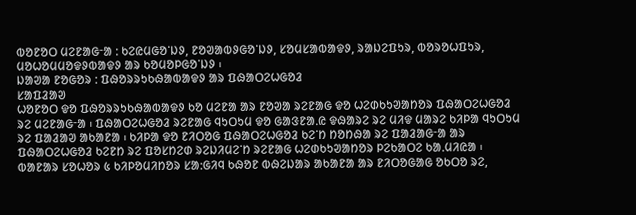ᱵᱚᱱᱚᱛ ᱢᱮᱱᱟᱜᱼᱟ : ᱠᱮᱭᱢᱜᱚᱸᱡᱽ, ᱱᱚᱣᱟᱵᱽᱜᱚᱸᱡᱽ, ᱥᱚᱢᱥᱟᱵᱟᱫᱽ, ᱨᱟᱡᱮᱯᱩᱨ, ᱵᱚᱨᱚᱦᱯᱩᱨ, ᱢᱚᱦᱚᱢᱢᱚᱫᱽᱵᱟᱫᱽ ᱟᱨ ᱠᱚᱢᱚᱞᱜᱚᱸᱡᱽ ᱾
ᱡᱟᱣᱟ ᱱᱚᱜᱚᱨ : ᱯᱷᱚᱨᱨᱩᱠᱷᱟᱵᱟᱫᱽ ᱟᱨ ᱯᱷᱟᱛᱮᱦᱜᱚᱲ
ᱥᱟᱯᱲᱟᱣ
ᱦᱚᱱᱚᱛ ᱫᱚ ᱯᱷᱚᱨᱨᱩᱠᱷᱟᱵᱟᱫᱽ ᱠᱚ ᱢᱮᱱᱟ ᱟᱨ ᱱᱚᱣᱟ ᱨᱮᱱᱟᱜ ᱫᱚ ᱦᱮᱰᱠᱩᱣᱟᱴᱚᱨ ᱯᱷᱟᱛᱮᱦᱜᱚᱲ ᱨᱮ ᱢᱮᱱᱟᱜᱼᱟ ᱾ ᱯᱷᱟᱛᱮᱦᱜᱚᱲ ᱨᱮᱱᱟᱜ ᱧᱩᱛᱩᱢ ᱫᱚ ᱜᱟᱝᱱᱟᱹᱭ ᱫᱷᱟᱨᱮ ᱨᱮ ᱢᱤᱫ ᱢᱟᱨᱮ ᱠᱤᱞᱟ ᱧᱩᱛᱩᱢ ᱨᱮ ᱯᱟᱲᱟᱣ ᱟᱠᱟᱱᱟ ᱾ ᱠᱤᱞᱟ ᱫᱚ ᱱᱤᱛᱚᱜ ᱯᱷᱟᱛᱮᱦᱜᱚᱲ ᱠᱮᱸᱴ ᱴᱚᱴᱷᱟ ᱨᱮ ᱯᱟᱲᱟᱜᱼᱟ ᱟᱨ ᱯᱷᱟᱛᱮᱦᱜᱚᱲ ᱠᱮᱱᱴ ᱨᱮ ᱯᱚᱥᱴᱮᱰ ᱨᱮᱡᱤᱢᱮᱸᱴ ᱨᱮᱱᱟᱜ ᱦᱮᱰᱠᱩᱣᱟᱴᱚᱨ ᱞᱮᱠᱟᱛᱮ ᱠᱟᱹᱢᱤᱭᱟ ᱾ ᱵᱟᱱᱟᱨ ᱥᱚᱦᱚᱨ ᱕ ᱠᱤᱞᱚᱢᱤᱴᱚᱨ ᱥᱟᱺᱜᱤᱧ ᱠᱷᱚᱱ ᱵᱷᱮᱡᱟᱨ ᱟᱠᱟᱱᱟ ᱟᱨ ᱱᱤᱛᱚᱜᱟᱜ ᱚᱠᱛᱚ ᱨᱮ,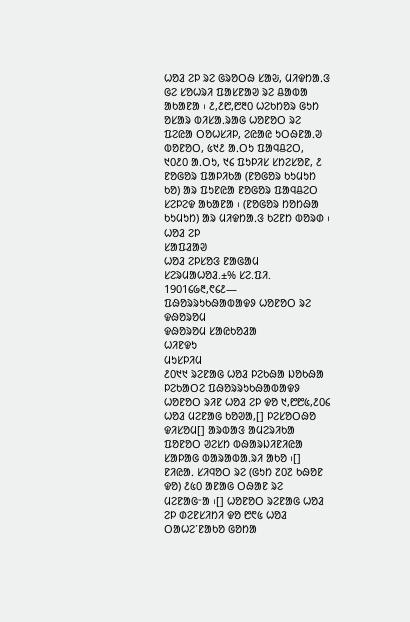ᱦᱚᱲ ᱮᱞ ᱨᱮ ᱜᱨᱚᱛᱷ ᱥᱟᱶ, ᱢᱤᱫᱴᱟᱹᱝ ᱜᱮ ᱥᱚᱦᱨᱤ ᱯᱟᱥᱱᱟᱣ ᱨᱮ ᱪᱟᱵᱟ ᱟᱠᱟᱱᱟ ᱾ ᱒,᱒᱘,᱘᱓᱐ ᱦᱮᱠᱴᱚᱨ ᱜᱩᱴ ᱚᱥᱟᱨ ᱵᱤᱥᱟᱹᱨᱟᱜ ᱦᱚᱱᱚᱛ ᱨᱮ ᱯᱮᱭᱟ ᱛᱚᱦᱥᱤᱞ, ᱮᱭᱟᱭ ᱩᱛᱷᱱᱟᱹᱣ ᱵᱚᱱᱚᱛ, ᱕᱑᱒ ᱟᱹᱛᱩ ᱯᱟᱧᱪᱮᱛ, ᱑᱐᱒᱐ ᱟᱹᱛᱩ, ᱑᱔ ᱯᱩᱞᱤᱥ ᱥᱴᱮᱥᱚᱱ, ᱒ ᱱᱚᱜᱚᱨ ᱯᱟᱞᱤᱠᱟ (ᱱᱚᱜᱚᱨ ᱠᱩᱢᱩᱴ ᱠᱚ) ᱟᱨ ᱯᱩᱱᱭᱟ ᱱᱚᱜᱚᱨ ᱯᱟᱧᱪᱮᱛ ᱥᱮᱞᱮᱫ ᱟᱠᱟᱱᱟ ᱾ (ᱱᱚᱜᱚᱨ ᱴᱚᱴᱷᱟ ᱠᱩᱢᱩᱴ) ᱟᱨ ᱢᱤᱫᱴᱟᱹᱝ ᱠᱮᱱᱴ ᱵᱚᱨᱰ ᱾
ᱦᱚᱲ ᱮᱞ
ᱥᱟᱯᱲᱟᱣ
ᱦᱚᱲ ᱮᱞᱥᱚᱝ ᱱᱟᱜᱟᱢ
ᱥᱮᱨᱢᱟᱦᱚᱲ.±% ᱥᱮ.ᱯᱤ.
1901᱔᱙᱓,᱖᱔᱒—
ᱯᱷᱚᱨᱨᱩᱠᱷᱟᱵᱟᱫᱽ ᱦᱚᱱᱚᱛ ᱨᱮ ᱫᱷᱚᱨᱚᱢ
ᱫᱷᱚᱨᱚᱢ ᱥᱟᱭᱠᱚᱲᱟ
ᱦᱤᱱᱫᱩ
ᱢᱩᱥᱞᱤᱢ
᱒᱐᱑᱑ ᱨᱮᱱᱟᱜ ᱦᱚᱲ ᱞᱮᱠᱷᱟ ᱡᱚᱠᱷᱟ ᱞᱮᱠᱟᱛᱮ ᱯᱷᱚᱨᱨᱩᱠᱷᱟᱵᱟᱫᱽ ᱦᱚᱱᱚᱛ ᱨᱤᱱ ᱦᱚᱲ ᱮᱞ ᱫᱚ ᱑,᱘᱘᱕,᱒᱐᱔ ᱦᱚᱲ ᱢᱮᱱᱟᱜ ᱠᱚᱣᱟ,[] ᱞᱮᱥᱚᱛᱷᱚ ᱫᱤᱥᱚᱢ[] ᱟᱨᱵᱟᱝ ᱟᱢᱮᱨᱤᱠᱟ ᱯᱚᱱᱚᱛ ᱣᱮᱥᱴ ᱵᱷᱟᱨᱡᱤᱱᱤᱭᱟ ᱥᱟᱞᱟᱜ ᱵᱟᱨᱟᱵᱟᱹᱨᱤ ᱟᱠᱚ ᱾[] ᱱᱤᱭᱟᱹ ᱥᱤᱧᱚᱛ ᱨᱮ (ᱜᱩᱴ ᱗᱐᱗ ᱠᱷᱚᱱ ᱫᱚ) ᱒᱕᱐ ᱟᱱᱟᱜ ᱛᱷᱟᱱ ᱨᱮ ᱢᱮᱱᱟᱜᱼᱟ ᱾[] ᱦᱚᱱᱚᱛ ᱨᱮᱱᱟᱜ ᱦᱚᱲ ᱮᱞ ᱰᱮᱱᱥᱤᱴᱤ ᱫᱚ ᱘᱖᱕ ᱦᱚᱲ ᱛᱟᱦᱮᱸᱱᱟᱠᱚ ᱜᱚᱴᱟ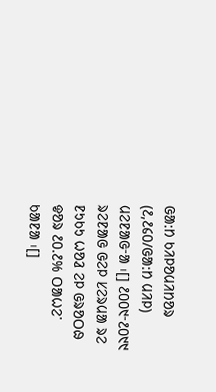ᱜᱟᱺᱴ ᱠᱤᱞᱚᱢᱤᱴᱚᱨ (᱒,᱒᱔᱐/ᱜᱟᱺᱴ ᱢᱤᱞ) ᱢᱮᱱᱟᱜᱼᱟ ᱾[] ᱒᱐᱐᱑ᱼ᱒᱐᱑᱑ ᱨᱮᱱᱟᱜ ᱜᱮᱞ ᱥᱮᱨᱢᱟ ᱨᱮ ᱱᱩᱠᱩ ᱦᱚᱲ ᱮᱞ ᱜᱨᱚᱛᱷ ᱫᱚᱨ ᱒᱐.᱒% ᱛᱟᱦᱮᱸ ᱠᱟᱱᱟ ᱾[]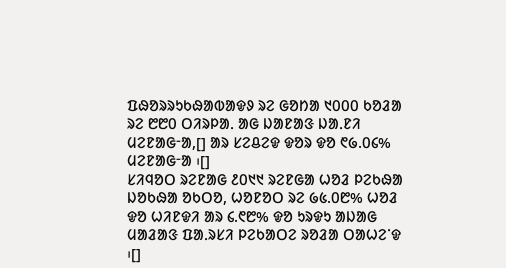ᱯᱷᱚᱨᱨᱩᱠᱷᱟᱵᱟᱫᱽ ᱨᱮ ᱜᱚᱴᱟ ᱑᱐᱐᱐ ᱠᱚᱲᱟ ᱨᱮ ᱘᱘᱐ ᱛᱤᱨᱞᱟᱹ ᱟᱜ ᱡᱟᱱᱟᱝ ᱡᱟᱹᱱᱤ ᱢᱮᱱᱟᱜᱼᱟ,[] ᱟᱨ ᱥᱮᱪᱮᱫ ᱫᱚᱨ ᱫᱚ ᱖᱙.᱐᱔% ᱢᱮᱱᱟᱜᱼᱟ ᱾[]
ᱥᱤᱧᱚᱛ ᱨᱮᱱᱟᱜ ᱒᱐᱑᱑ ᱨᱮᱱᱜᱟ ᱦᱚᱲ ᱞᱮᱠᱷᱟ ᱡᱚᱠᱷᱟ ᱚᱠᱛᱚ, ᱦᱚᱱᱚᱛ ᱨᱮ ᱙᱕.᱐᱘% ᱦᱚᱲ ᱫᱚ ᱦᱤᱱᱫᱤ ᱟᱨ ᱔.᱖᱘% ᱫᱚ ᱩᱨᱫᱩ ᱟᱡᱟᱜ ᱢᱟᱲᱟᱝ ᱯᱟᱹᱨᱥᱤ ᱞᱮᱠᱟᱛᱮ ᱨᱚᱲᱟ ᱛᱟᱦᱮᱸᱫ ᱾[]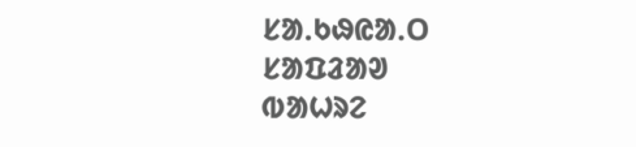ᱥᱟᱹᱠᱷᱭᱟᱹᱛ
ᱥᱟᱯᱲᱟᱣ
ᱵᱟᱦᱨᱮ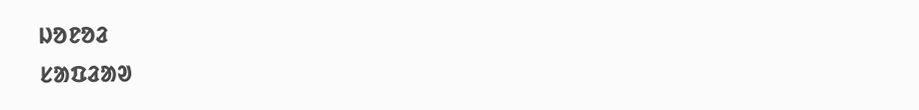ᱡᱚᱱᱚᱲ
ᱥᱟᱯᱲᱟᱣ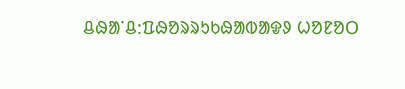ᱪᱷᱟᱸᱪ:ᱯᱷᱚᱨᱨᱩᱠᱷᱟᱵᱟᱫᱽ ᱦᱚᱱᱚᱛ